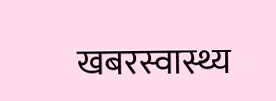खबरस्वास्थ्य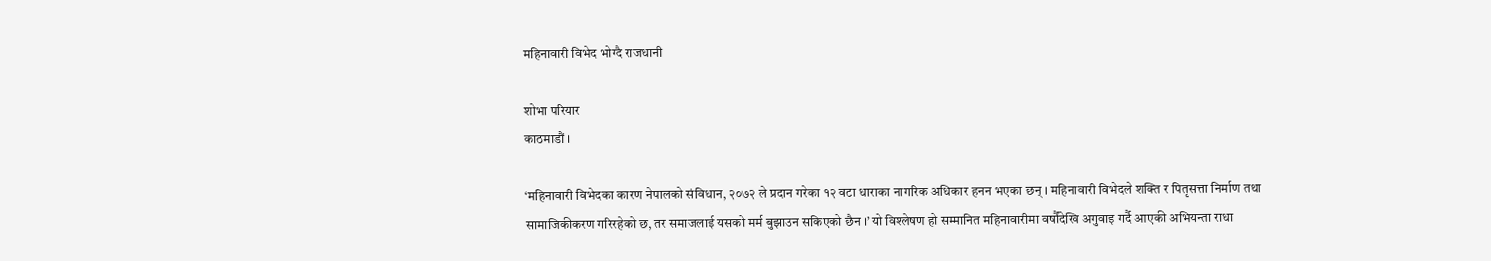महिनावारी विभेद भोग्दै राजधानी

शोभा परियार
काठमाडौं ।

‘महिनावारी विभेदका कारण नेपालको संविधान, २०७२ ले प्रदान गरेका १२ वटा धाराका नागरिक अधिकार हनन भएका छन् । महिनावारी विभेदले शक्ति र पितृसत्ता निर्माण तथा सामाजिकीकरण गरिरहेको छ, तर समाजलाई यसको मर्म बुझाउन सकिएको छैन ।’ यो विश्लेषण हो सम्मानित महिनावारीमा वर्षौंदेखि अगुवाइ गर्दै आएकी अभियन्ता राधा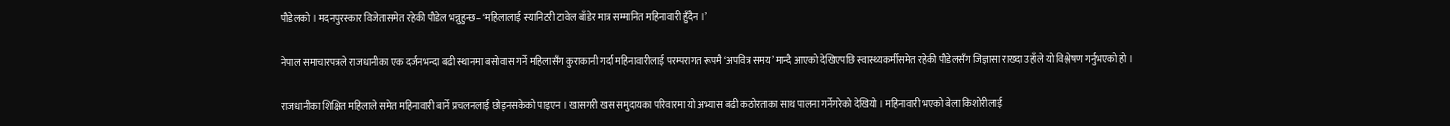पौडेलको । मदनपुरस्कार विजेतासमेत रहेकी पौडेल भन्नुहुन्छ– ‘महिलालाई स्यानिटरी टावेल बाँडेर मात्र सम्मानित महिनावारी हुँदैन ।’

नेपाल समाचारपत्रले राजधानीका एक दर्जनभन्दा बढी स्थानमा बसोवास गर्ने महिलासँग कुराकानी गर्दा महिनावारीलाई परम्परागत रूपमै ‘अपवित्र समय’ मान्दै आएको देखिएपछि स्वास्थ्यकर्मीसमेत रहेकी पौडेलसँग जिज्ञासा राख्दा उहाँले यो विश्लेषण गर्नुभएको हो ।

राजधानीका शिक्षित महिलाले समेत महिनावारी बार्ने प्रचलनलाई छोड्नसकेको पाइएन । खासगरी खस समुदायका परिवारमा यो अभ्यास बढी कठोरताका साथ पालना गर्नेगरेको देखियो । महिनावारी भएको बेला किशोरीलाई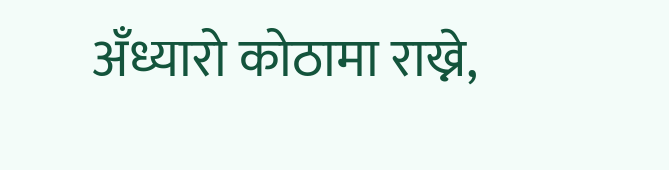अँध्यारो कोठामा राख्ने,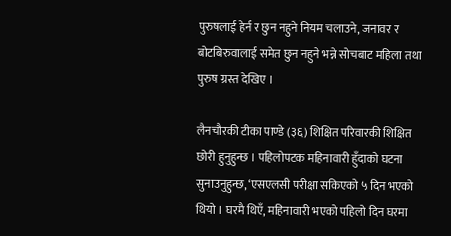पुरुषलाई हेर्न र छुन नहुने नियम चलाउने, जनावर र बोटबिरुवालाई समेत छुन नहुने भन्ने सोचबाट महिला तथा पुरुष ग्रस्त देखिए ।

लैनचौरकी टीका पाण्डे (३६) शिक्षित परिवारकी शिक्षित छोरी हुनुहुन्छ । पहिलोपटक महिनावारी हुँदाको घटना सुनाउनुहुन्छ, ‘एसएलसी परीक्षा सकिएको ५ दिन भएको थियो । घरमै थिएँ, महिनावारी भएको पहिलो दिन घरमा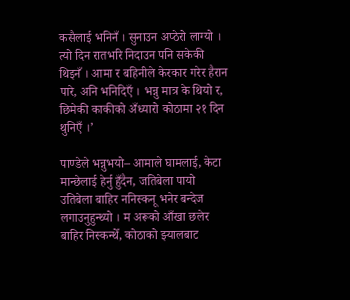कसैलाई भनिनँ । सुनाउन अप्ठेरो लाग्यो । त्यो दिन रातभरि निदाउन पनि सकेकी थिइनँ । आमा र बहिनीले केरकार गरेर हैरान पारे, अनि भनिदिएँ । भन्नु मात्र के थियो र, छिमेकी काकीको अँध्यारो कोठामा २१ दिन थुनिएँ ।’

पाण्डेले भन्नुभयो– आमाले घामलाई, केटा मान्छेलाई हेर्नु हुँदैन, जतिबेला पायो उतिबेला बाहिर ननिस्कनू भनेर बन्देज लगाउनुहुन्थ्यो । म अरूको आँखा छलेर बाहिर निस्कन्थेँ, कोठाको झ्यालबाट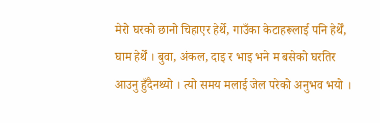मेरो घरको छानो चिहाएर हेर्थे, गाउँका केटाहरूलाई पनि हेर्थेँ, घाम हेर्थें । बुवा, अंकल, दाइ र भाइ भने म बसेको घरतिर आउनु हुँदैनथ्यो । त्यो समय मलाई जेल परेको अनुभव भयो ।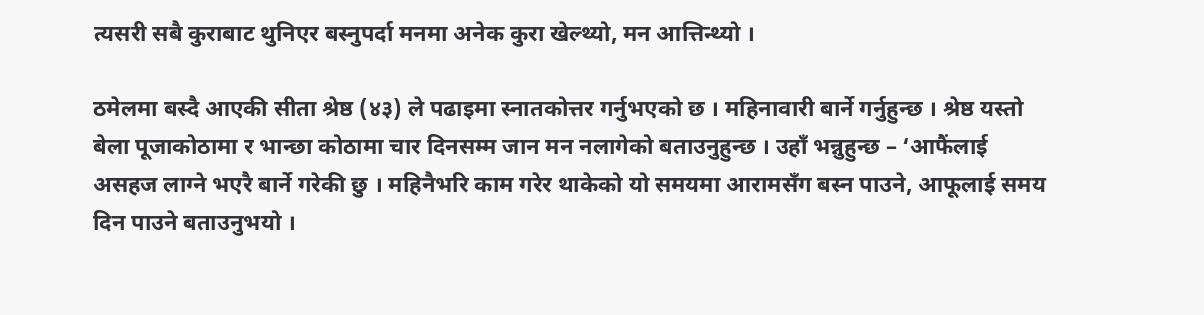त्यसरी सबै कुराबाट थुनिएर बस्नुपर्दा मनमा अनेक कुरा खेल्थ्यो, मन आत्तिन्थ्यो ।

ठमेलमा बस्दै आएकी सीता श्रेष्ठ (४३) ले पढाइमा स्नातकोत्तर गर्नुभएको छ । महिनावारी बार्ने गर्नुहुन्छ । श्रेष्ठ यस्तो बेला पूजाकोठामा र भान्छा कोठामा चार दिनसम्म जान मन नलागेको बताउनुहुन्छ । उहाँ भन्नुहुन्छ – ‘आफैंलाई असहज लाग्ने भएरै बार्ने गरेकी छु । महिनैभरि काम गरेर थाकेको यो समयमा आरामसँग बस्न पाउने, आफूलाई समय दिन पाउने बताउनुभयो ।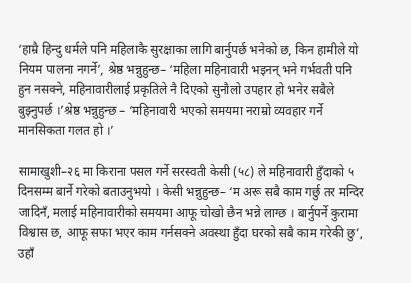‘हाम्रै हिन्दु धर्मले पनि महिलाकै सुरक्षाका लागि बार्नुपर्छ भनेको छ, किन हामीले यो नियम पालना नगर्ने’, श्रेष्ठ भन्नुहुन्छ– ‘महिला महिनावारी भइनन् भने गर्भवती पनि हुन नसक्ने, महिनावारीलाई प्रकृतिले नै दिएको सुनौलो उपहार हो भनेर सबैले बुझ्नुपर्छ ।’श्रेष्ठ भन्नुहुन्छ – ‘महिनावारी भएको समयमा नराम्रो व्यवहार गर्ने मानसिकता गलत हो ।’

सामाखुशी–२६ मा किराना पसल गर्ने सरस्वती केसी (५८) ले महिनावारी हुँदाको ५ दिनसम्म बार्ने गरेको बताउनुभयो । केसी भन्नुहुन्छ– ‘म अरू सबै काम गर्छु तर मन्दिर जादिनँ, मलाई महिनावारीको समयमा आफू चोखो छैन भन्ने लाग्छ । बार्नुपर्ने कुरामा विश्वास छ, आफू सफा भएर काम गर्नसक्ने अवस्था हुँदा घरको सबै काम गरेकी छु’, उहाँ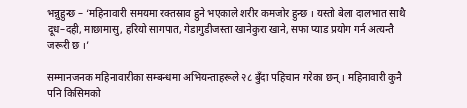भन्नुहुन्छ – ‘महिनावारी समयमा रक्तस्राव हुने भएकाले शरीर कमजोर हुन्छ । यस्तो बेला दालभात साथै दूध–दही, माछामासु, हरियो सागपात, गेडागुडीजस्ता खानेकुरा खाने, सफा प्याड प्रयोग गर्न अत्यन्तै जरूरी छ ।’

सम्मानजनक महिनावारीका सम्बन्धमा अभियन्ताहरूले २८ बुँदा पहिचान गरेका छन् । महिनावारी कुनै पनि किसिमको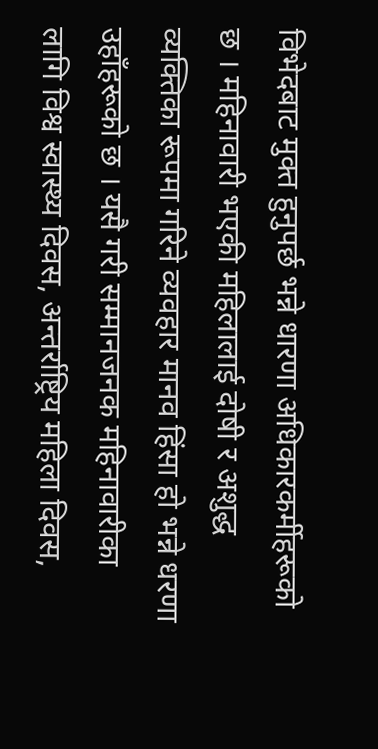विभेदबाट मुक्त हुनुपर्छ भन्ने धारणा अधिकारकर्मीहरूको छ । महिनावारी भएकी महिलालाई दोषी र अशुद्ध व्यक्तिका रूपमा गरिने व्यवहार मानव हिंसा हो भन्ने धरणा उहाँहरूको छ । यसै गरी सम्मानजनक महिनावारीका लागि विश्व स्वास्थ्य दिवस, अन्तर्राष्ट्रिय महिला दिवस,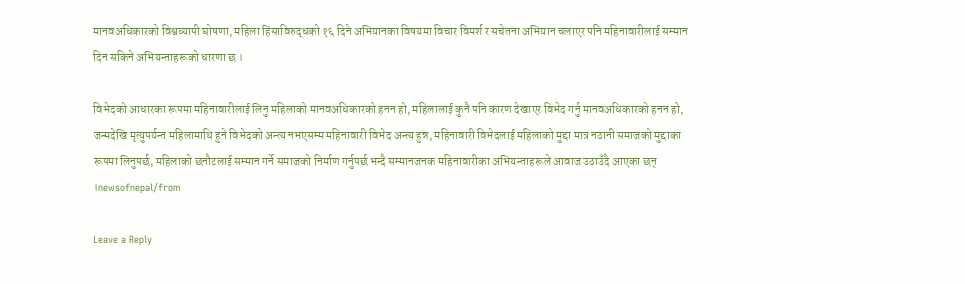मानवअधिकारको विश्वव्यापी घोषणा, महिला हिंसाविरुद्धको १६ दिने अभियानका विषयमा विचार विमर्श र सचेतना अभियान चलाएर पनि महिनावारीलाई सम्मान दिन सकिने अभियन्ताहरूको धारणा छ ।

विभेदको आधारका रूपमा महिनावारीलाई लिनु महिलाको मानवअधिकारको हनन हो, महिलालाई कुनै पनि कारण देखाएर विभेद गर्नु मानवअधिकारको हनन हो, जन्मदेखि मृत्युपर्यन्त महिलामाथि हुने विभेदको अन्त्य नभएसम्म महिनावारी विभेद अन्त्य हुन्न, महिनावारी विभेदलाई महिलाको मुद्दा मात्र नठानी समाजको मुद्दाका रूपमा लिनुपर्छ, महिलाको छनौटलाई सम्मान गर्ने समाजको निर्माण गर्नुपर्छ भन्दै सम्मानजनक महिनावारीका अभियन्ताहरूले आवाज उठाउँदै आएका छन् ।newsofnepal/from

Leave a Reply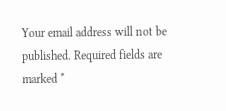Your email address will not be published. Required fields are marked *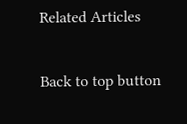Related Articles

Back to top button